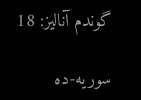گوندم آنالیز: 18

سوریه-ده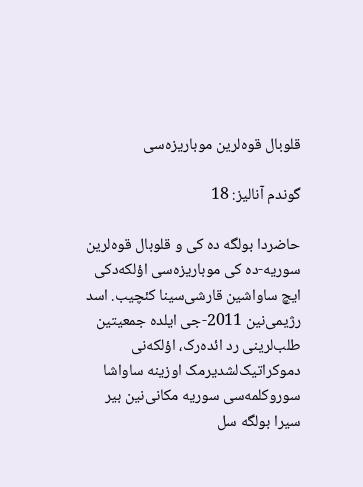قلوبال قوه‌لرین موباریزه‌سی

گوندم آنالیز: 18

حاضردا بولگه ده کی و قلوبال قوه‌لرین سوریه-ده کی موباریزه‌سی اؤلکه‌دکی ایچ ساواشین قارشی‌سینا کئچیب. اسد رژیمی‌نین 2011-جی ایلده جمعیتین طلب‌لرینی رد ائده‌رک، اؤلکه‌نی دموکراتیک‌لشدیرمک اوزینه ساواشا سوروکلمه‌سی سوریه مکانی‌نین بیر سیرا بولگه سل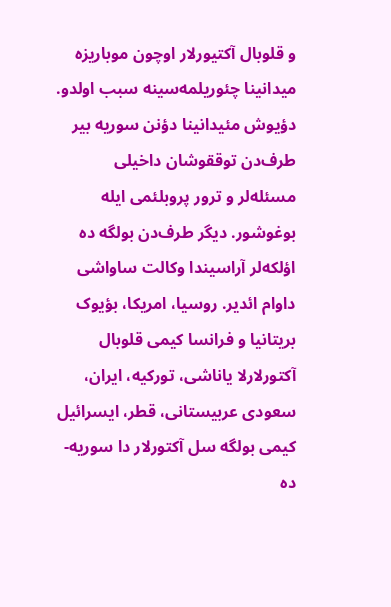و قلوبال آکتیورلار اوچون موباریزه میدانینا چئوریلمه‌سینه سبب اولدو. دؤیوش مئیدانینا دؤنن سوریه بیر طرف‌دن توققوشان داخیلی مسئله‌لر و ترور پروبلئمی ایله بوغوشور. دیگر طرف‌دن بولگه ده اؤلکه‌لر آراسیندا وکالت ساواشی داوام ائدیر. روسیا، امریکا، بؤیوک بریتانیا و فرانسا کیمی قلوبال آکتورلارلا یاناشی، تورکیه، ایران، سعودی عربیستانی، قطر، ایسرائیل کیمی بولگه سل آکتورلار دا سوریه-ده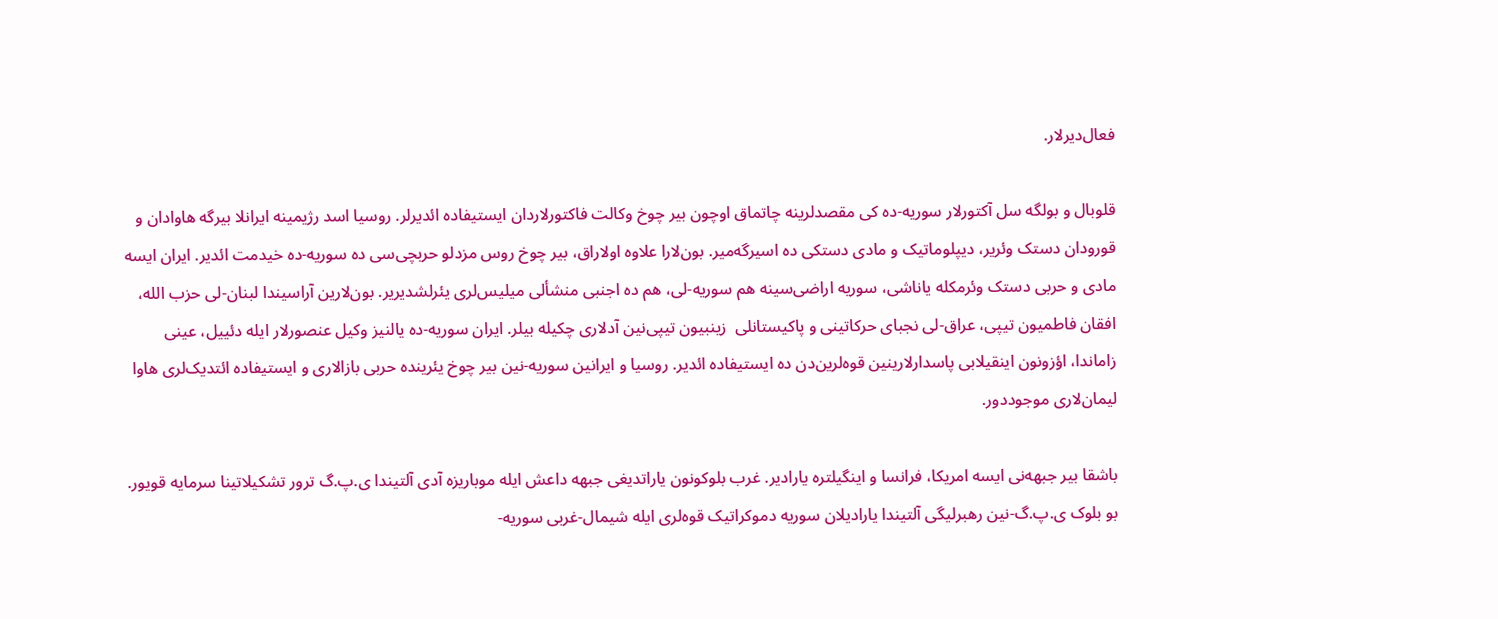فعال‌دیرلار.

قلوبال و بولگه سل آکتورلار سوریه-ده کی مقصدلرینه چاتماق اوچون بیر چوخ وکالت فاکتورلاردان ایستیفاده ائدیرلر. روسیا اسد رژیمینه ایرانلا بیرگه هاوا‌دان و قورودان دستک وئریر، دیپلوماتیک و مادی دستکی ده اسیرگه‌میر. بون‌لارا علاوه اولا‌راق، بیر چوخ روس مزدلو حربچی‌سی ده سوریه-ده خیدمت ائدیر. ایران ایسه مادی و حربی دستک وئرمکله یاناشی، سوریه اراضی‌سینه هم سوریه-لی، هم ده اجنبی منشأ‌لی میلیس‌لری یئرلشدیریر. بون‌لارین آراسیندا لبنان-لی حزب الله، افقان فاطمیون تیپی، عراق-لی نجبای حرکاتینی و پاکیستانلی ‌ زینبیون تیپی‌نین آدلاری چکیله بیلر. ایران سوریه-ده یالنیز وکیل عنصورلار ایله دئییل، عینی زاماندا، اؤزونون اینقیلابی پاسدارلارینین قوه‌لرین‌دن ده ایستیفاده ائدیر. روسیا و ایرانین سوریه-نین بیر چوخ یئرینده حربی بازا‌لاری و ایستیفاده ائتدیک‌لری هاوا لیمان‌لاری موجوددور.

باشقا بیر جبهه‌نی ایسه امریکا، فرانسا و اینگیلتره یارا‌دیر. غرب بلوکونون یاراتدیغی جبهه داعش ایله موباریزه آدی آلتیندا ی.پ.گ ترور تشکیلاتینا سرمایه قویور. بو بلوک ی.پ.گ-نین رهبرلیگی آلتیندا یارادیلان سوریه دموکراتیک قوه‌لری ایله شیمال-غربی سوریه-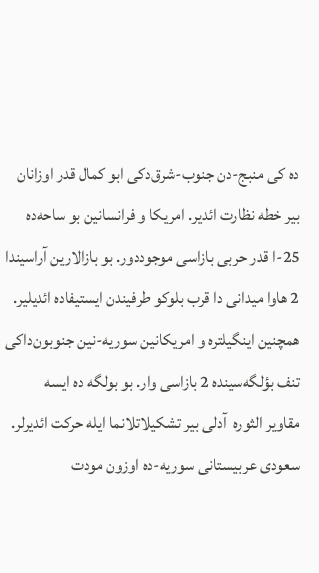ده کی منبج-دن جنوب-شرق‌دکی ابو کمال قدر اوزانان بیر خطه نظارت ائدیر. امریکا و فرانسانین بو ساحه‌ده 25-ا قدر حربی بازاسی موجوددور. بو بازا‌لارین آراسیندا 2 هاوا میدانی دا قرب بلوکو طرفیندن ایستیفاده ائدیلیر. همچنین اینگیلتره و امریکانین سوریه-نین جنوبون‌داکی تنف بؤلگه‌سینده 2 بازاسی وار. بو بولگه ده ایسه  مقاویر الثوره  آدلی بیر تشکیلاتلانما ایله حرکت ائدیرلر. سعودی عربیستانی سوریه-ده اوزون مودت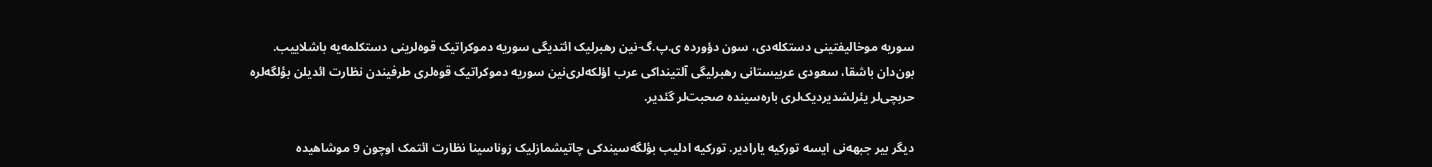سوریه موخالیفتینی دستکله‌دی، سون دؤورده ی.پ.گ-نین رهبرلیک ائتدیگی سوریه دموکراتیک قوه‌لرینی دستکلمه‌یه باشلاییب. بون‌دان باشقا، سعودی عربیستانی رهبرلیگی آلتینداکی عرب اؤلکه‌لری‌نین سوریه دموکراتیک قوه‌لری طرفیندن نظارت ائدیلن بؤلگه‌لره حربچی‌لر یئرلشدیردیک‌لری باره‌سینده صحبت‌لر گئدیر.

دیگر بیر جبهه‌نی ایسه تورکیه یارا‌دیر. تورکیه ادلیب بؤلگه‌سیندکی چاتیشمازلیک زوناسینا نظارت ائتمک اوچون 9 موشاهیده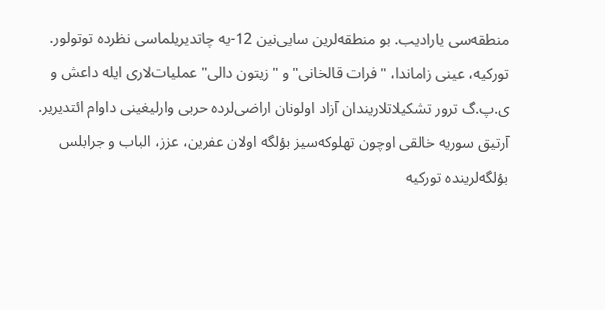منطقه‌سی یارادیب. بو منطقه‌لرین سایی‌نین 12-یه چاتدیریلماسی نظرده توتولور. تورکیه، عینی زاماندا، "فرات قالخانی" و "زیتون دالی" عملیات‌لاری ایله داعش و ی.پ.گ ترور تشکیلاتلاریندان‌ آزاد اولونان اراضی‌لرده حربی وارلیغینی داوام ائتدیریر. آرتیق سوریه خالقی اوچون تهلوکه‌سیز بؤلگه اولان عفرین، عزز، الباب و جرابلس بؤلگه‌لرینده تورکیه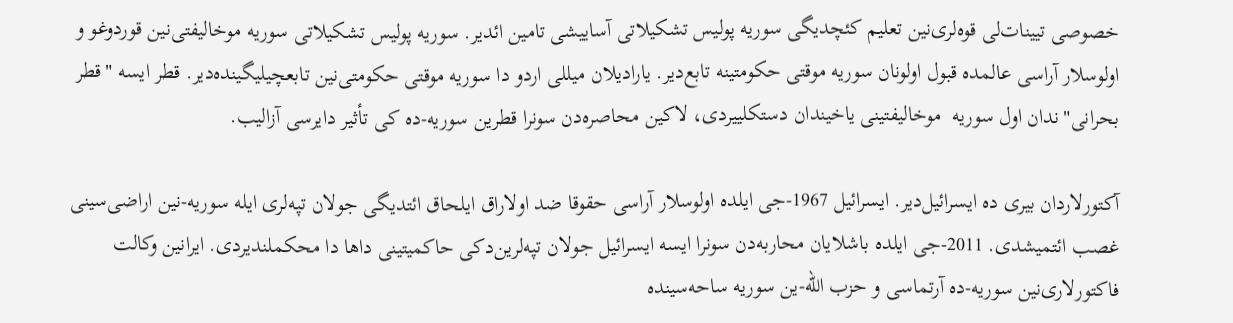خصوصی تیینات‌لی قوه‌لری‌نین تعلیم کئچدیگی سوریه پولیس تشکیلاتی آساییشی تامین ائدیر. سوریه پولیس تشکیلاتی سوریه موخالیفتی‌نین قوردوغو و اولوسلار آراسی عالمده قبول اولونان سوریه موقتی حکومتینه تابع‌دیر. یارادیلان میللی اردو دا سوریه موقتی حکومتی‌نین تابعچیلیگینده‌دیر. قطر ایسه "قطر بحرانی"ندان اول سوریه  موخالیفتینی یاخیندان دستکلییردی، لاکین محاصره‌دن سونرا قطرین سوریه-ده کی تأثیر دایر‌سی آزالیب.

آکتورلاردان بیری ده ایسرائیل‌دیر. ایسرائیل 1967-جی ایلده اولوسلار آراسی حقوقا ضد اولا‌راق ایلحاق ائتدیگی جولان تپه‌لری ایله سوریه-نین اراضی‌سینی غصب ائتمیشدی. 2011-جی ایلده باشلایان محاربه‌دن سونرا ایسه ایسرائیل جولان تپه‌لرین‌دکی حاکمیتینی داها دا محکملندیردی. ایرانین وکالت فاکتورلاری‌نین سوریه-ده آرتماسی و حزب الله-ین سوریه ساحه‌سینده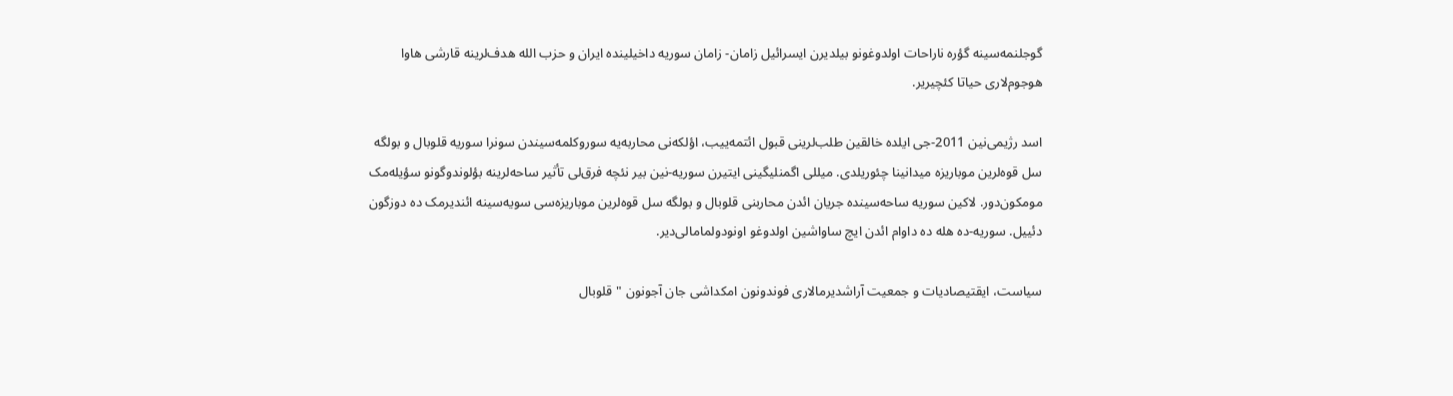گوجلنمه‌سینه گؤره ناراحات اولدوغونو بیلدیرن ایسرائیل زامان- زامان سوریه داخیلینده ایران و حزب الله هدف‌لرینه قارشی هاوا هوجوم‌لاری حیاتا کئچیریر.

اسد رژیمی‌نین 2011-جی ایلده خالقین طلب‌لرینی قبول ائتمه‌ییب، اؤلکه‌نی محاربه‌یه سوروکلمه‌سیندن سونرا سوریه قلوبال و بولگه سل قوه‌لرین موباریزه میدانینا چئوریلدی. میللی اگمنلیگینی ایتیرن سوریه-نین بیر نئچه فرق‌لی تأثیر ساحه‌لرینه بؤلوندوگونو سؤیله‌مک مومکون‌دور. لاکین سوریه ساحه‌سینده جریان ائدن محاربنی قلوبال و بولگه سل قوه‌لرین موباریزه‌سی سویه‌سینه ائندیرمک ده دوزگون دئییل. سوریه-ده هله ده داوام ائدن ایچ ساواشین اولدوغو اونودولماما‌لی‌دیر.

سیاست، ایقتیصادیات و جمعیت آراشدیرما‌لاری فوندونون امکداشی جان آجونون "قلوبال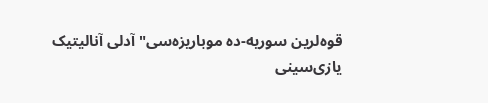قوه‌لرین سوریه-ده موباریزه‌سی" آدلی آنالیتیک یازی‌سینی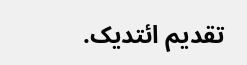تقدیم ائتدیک.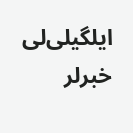ایلگیلی‌لی خبرلر